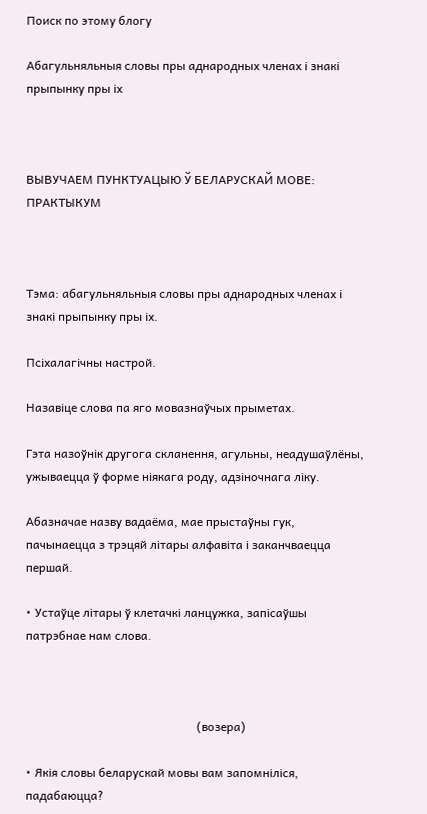Поиск по этому блогу

Абагульняльныя словы пры аднародных членах і знакі прыпынку пры іх



ВЫВУЧАЕМ ПУНКТУАЦЫЮ Ў БЕЛАРУСКАЙ МОВЕ: ПРАКТЫКУМ



Тэма: абагульняльныя словы пры аднародных членах і знакі прыпынку пры іх.

Псіхалагічны настрой.

Назавіце слова па яго мовазнаўчых прыметах.

Гэта назоўнік другога скланення, агульны, неадушаўлёны, ужываецца ў форме ніякага роду, адзіночнага ліку.

Абазначае назву вадаёма, мае прыстаўны гук, пачынаецца з трэцяй літары алфавіта і заканчваецца першай.

• Устаўце літары ў клетачкі ланцужка, запісаўшы патрэбнае нам слова.



                                                         (возера)

• Якія словы беларускай мовы вам запомніліся, падабаюцца?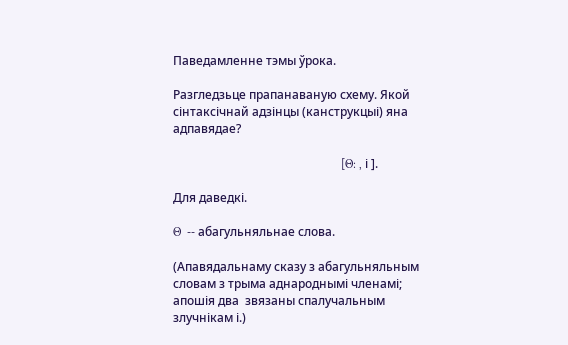Паведамленне тэмы ўрока.

Разгледзьце прапанаваную схему. Якой сінтаксічнай адзінцы (канструкцыі) яна адпавядае?

                                                        [Θ: , і ].

Для даведкі.

Θ  -- абагульняльнае слова.

(Апавядальнаму сказу з абагульняльным словам з трыма аднароднымі членамі; апошія два  звязаны спалучальным злучнікам і.)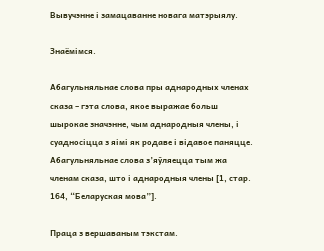Вывучэнне і замацаванне новага матэрыялу.

Знаёмімся.

Абагульняльнае слова пры аднародных членах сказа – гэта слова, якое выражае больш шырокае значэнне, чым аднародныя члены, і суадносіцца з яімі як родаве і відавое паняцце. Абагульняльнае слова з’яўляецца тым жа членам сказа, што і аднародныя члены [1, стар. 164, “Беларуская мова”].

Праца з вершаваным тэкстам.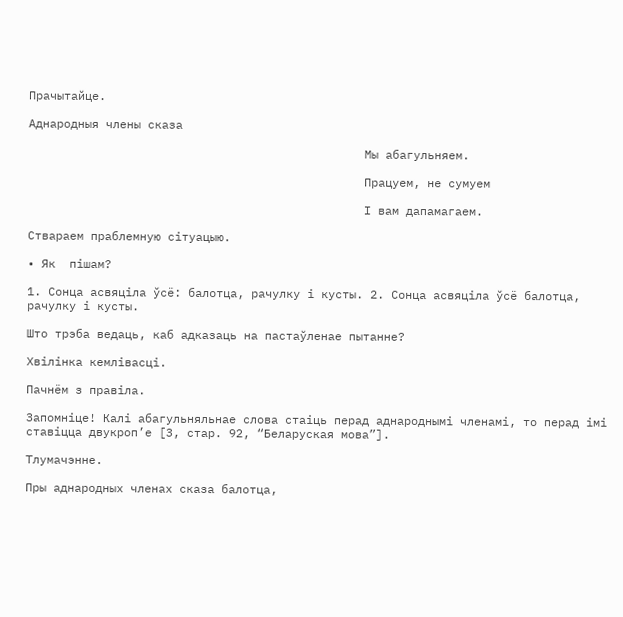Прачытайце.

Аднародныя члены сказа

                                                Мы абагульняем.

                                                Працуем, не сумуем

                                                І вам дапамагаем.

Ствараем праблемную сітуацыю.

• Як  пішам?

1. Сонца асвяціла ўсё: балотца, рачулку і кусты. 2. Сонца асвяціла ўсё балотца, рачулку і кусты.

Што трэба ведаць, каб адказаць на пастаўленае пытанне?

Хвілінка кемлівасці.

Пачнём з правіла.

Запомніце! Калі абагульняльнае слова стаіць перад аднароднымі членамі, то перад імі ставіцца двукроп’е [3, стар. 92, “Беларуская мова”].

Тлумачэнне.

Пры аднародных членах сказа балотца,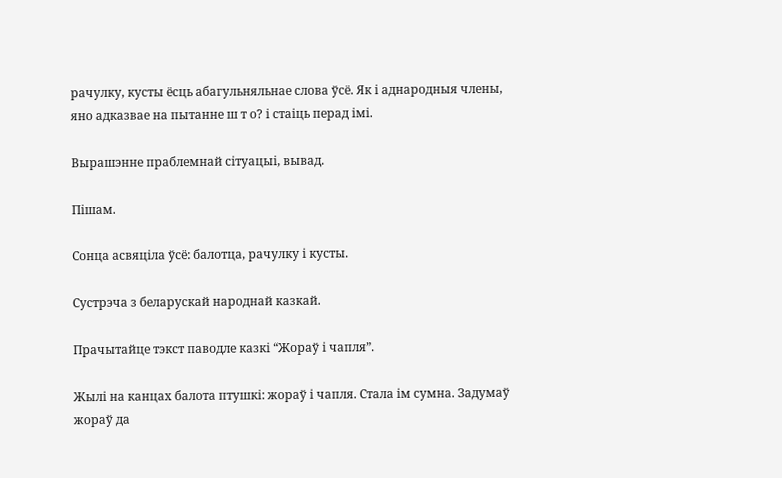рачулку, кусты ёсць абагульняльнае слова ўсё. Як і аднародныя члены, яно адказвае на пытанне ш т о? і стаіць перад імі.

Вырашэнне праблемнай сітуацыі, вывад.

Пішам.

Сонца асвяціла ўсё: балотца, рачулку і кусты.

Сустрэча з беларускай народнай казкай.

Прачытайце тэкст паводле казкі “Жораў і чапля”.

Жылі на канцах балота птушкі: жораў і чапля. Стала ім сумна. Задумаў жораў да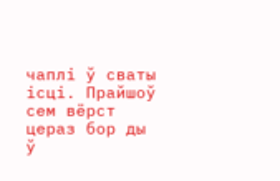чаплі ў сваты ісці. Прайшоў сем вёрст цераз бор ды ў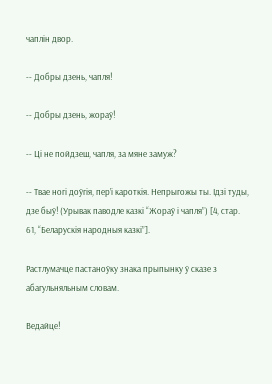чаплін двор.

-- Добры дзень, чапля!

-- Добры дзень, жораў!

-- Ці не пойдзеш, чапля, за мяне замуж?

-- Твае ногі доўгія, пер’і кароткія. Непрыгожы ты. Ідзі туды, дзе быў! (Урывак паводле казкі “Жораў і чапля”) [4, стар. 61, “Беларускія народныя казкі”].

Растлумачце пастаноўку знака прыпынку ў сказе з абагульняльным словам.

Ведайце!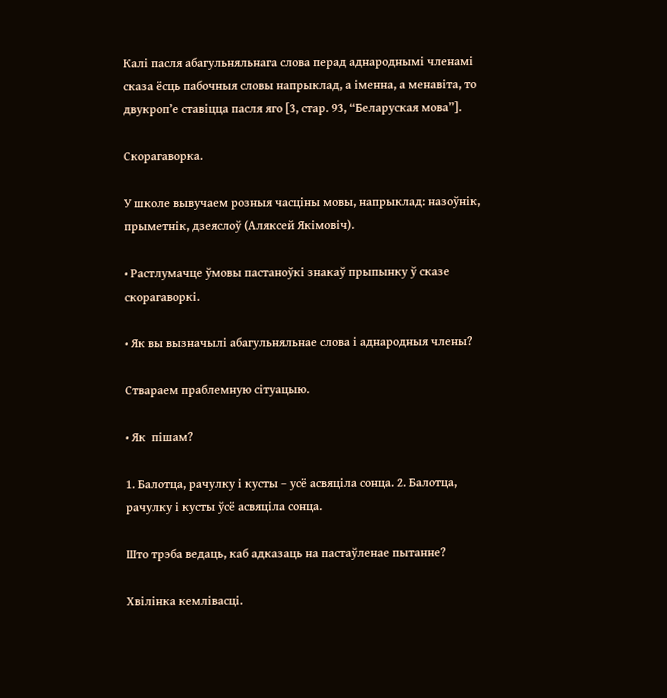Калі пасля абагульняльнага слова перад аднароднымі членамі сказа ёсць пабочныя словы напрыклад, а іменна, а менавіта, то двукроп’е ставіцца пасля яго [3, стар. 93, “Беларуская мова”].

Скорагаворка.

У школе вывучаем розныя часціны мовы, напрыклад: назоўнік, прыметнік, дзеяслоў (Аляксей Якімовіч).

• Растлумачце ўмовы пастаноўкі знакаў прыпынку ў сказе скорагаворкі.

• Як вы вызначылі абагульняльнае слова і аднародныя члены?

Ствараем праблемную сітуацыю.

• Як  пішам?

1. Балотца, рачулку і кусты – усё асвяціла сонца. 2. Балотца, рачулку і кусты ўсё асвяціла сонца.

Што трэба ведаць, каб адказаць на пастаўленае пытанне?

Хвілінка кемлівасці.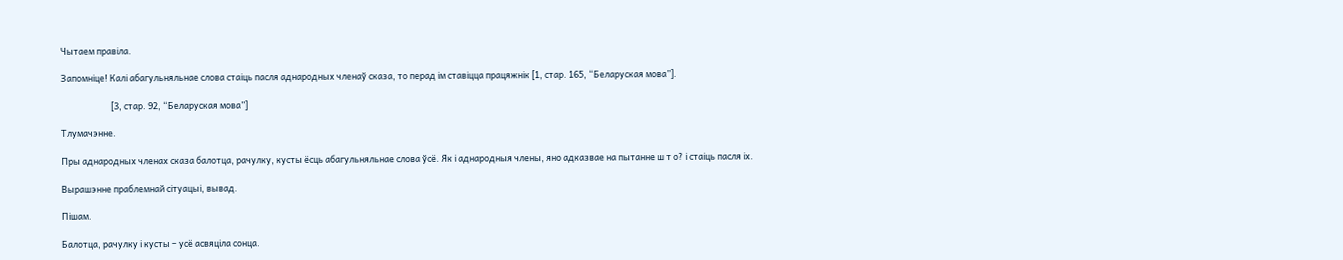Чытаем правіла.

Запомніце! Калі абагульняльнае слова стаіць пасля аднародных членаў сказа, то перад ім ставіцца працяжнік [1, стар. 165, “Беларуская мова”].

                         [3, стар. 92, “Беларуская мова”]

Тлумачэнне.

Пры аднародных членах сказа балотца, рачулку, кусты ёсць абагульняльнае слова ўсё. Як і аднародныя члены, яно адказвае на пытанне ш т о? і стаіць пасля іх.

Вырашэнне праблемнай сітуацыі, вывад.

Пішам.

Балотца, рачулку і кусты – усё асвяціла сонца.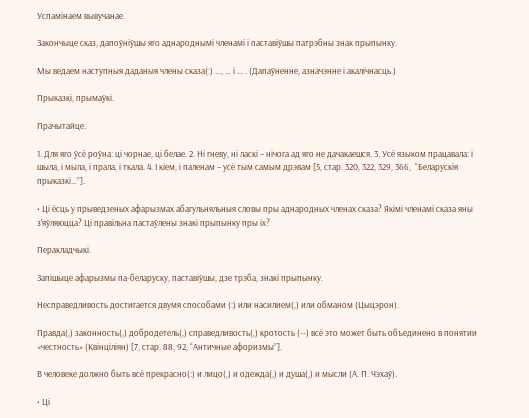Успамінаем вывучанае.

Закончыце сказ, дапоўніўшы яго аднароднымі членамі і паставіўшы патрэбны знак прыпынку.

Мы ведаем наступныя даданыя члены сказа(:) …, … і … . (Дапаўненне, азначэнне і акалічнасць.)

Прыказкі, прымаўкі.

Прачытайце.

1. Для яго ўсё роўна: ці чорнае, ці белае. 2. Ні гневу, ні ласкі – нічога ад яго не дачакаешся. 3. Усё языком працавала: і шыла, і мыла, і прала, і ткала. 4. І кіем, і паленам – усё тым самым дрэвам [5, стар. 320, 322, 329, 366,  “Беларускія прыказкі…”].

• Ці ёсць у прыведзеных афарызмах абагульняльныя словы пры аднародных членах сказа? Якімі членамі сказа яны з’яўляюцца? Ці правільна пастаўлены знакі прыпынку пры іх?

Перакладчыкі.

Запішыце афарызмы па-беларуску, паставіўшы, дзе трэба, знакі прыпынку.

Несправедливость достигается двумя способами (:) или насилием(,) или обманом (Цыцэрон).

Правда(,) законность(,) добродетель(,) справедливость(,) кротость (--) всё это может быть объединено в понятии «честность» (Квінціліян) [7, стар. 88, 92, “Античные афоризмы”].

В человеке должно быть всё прекрасно(:) и лицо(,) и одежда(,) и душа(,) и мысли (А. П. Чэхаў).

• Ці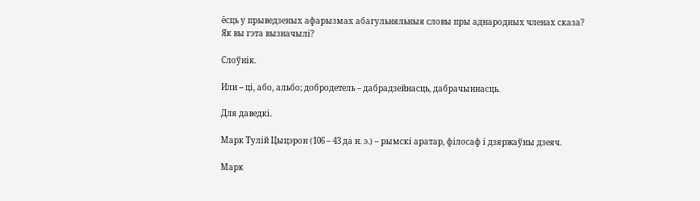ёсць у прыведзеных афарызмах абагульняльныя словы пры аднародных членах сказа? Як вы гэта вызначылі?

Слоўнік.

Или -- ці, або, альбо; добродетель – дабрадзейнасць, дабрачыннасць.

Для даведкі.

Марк Тулій Цыцэрон (106 – 43 да н. э.) – рымскі аратар, філосаф і дзяржаўны дзеяч.

Марк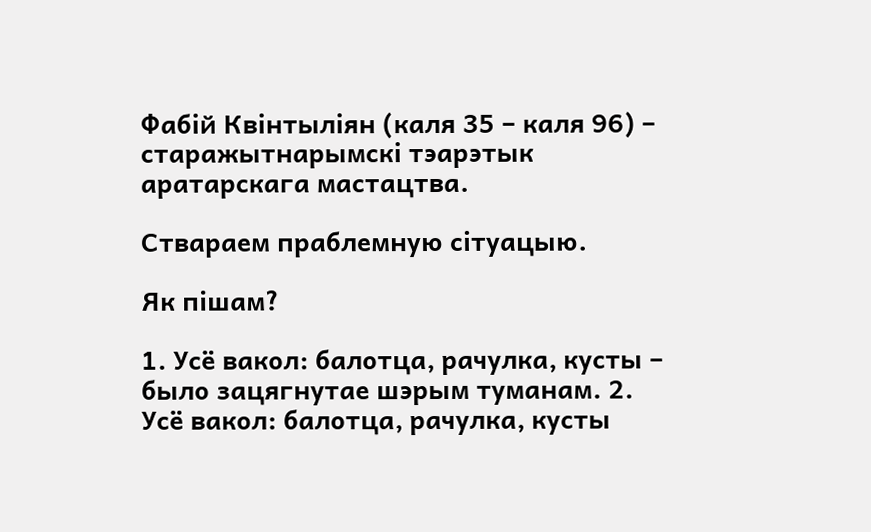Фабій Квінтыліян (каля 35 – каля 96) – старажытнарымскі тэарэтык аратарскага мастацтва.

Ствараем праблемную сітуацыю.

Як пішам?

1. Усё вакол: балотца, рачулка, кусты – было зацягнутае шэрым туманам. 2. Усё вакол: балотца, рачулка, кусты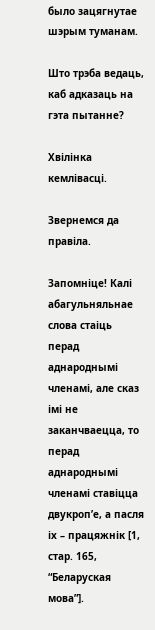было зацягнутае шэрым туманам.

Што трэба ведаць, каб адказаць на гэта пытанне?

Хвілінка кемлівасці.

Звернемся да правіла.

Запомніце! Калі абагульняльнае слова стаіць перад аднароднымі членамі, але сказ імі не заканчваецца, то перад аднароднымі членамі ставіцца двукроп’е, а пасля іх – працяжнік [1, стар. 165, “Беларуская мова”].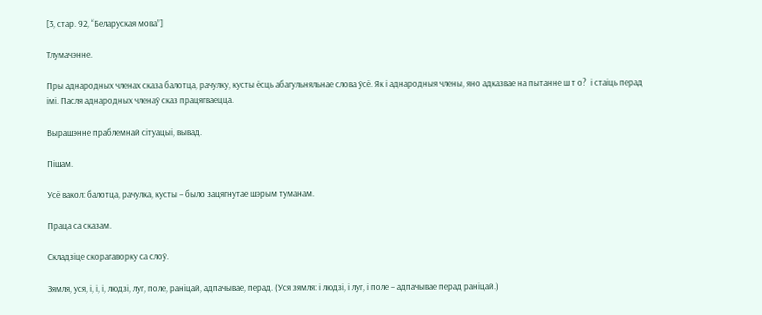[3, стар. 92, “Беларуская мова”]

Тлумачэнне.

Пры аднародных членах сказа балотца, рачулку, кусты ёсць абагульняльнае слова ўсё. Як і аднародныя члены, яно адказвае на пытанне ш т о?  і стаіць перад імі. Пасля аднародных членаў сказ працягваецца.

Вырашэнне праблемнай сітуацыі, вывад.

Пішам.

Усё вакол: балотца, рачулка, кусты – было зацягнутае шэрым туманам.

Праца са сказам.

Складзіце скорагаворку са слоў.

Зямля, уся, і, і, і, людзі, луг, поле, раніцай, адпачывае, перад. (Уся зямля: і людзі, і луг, і поле – адпачывае перад раніцай.)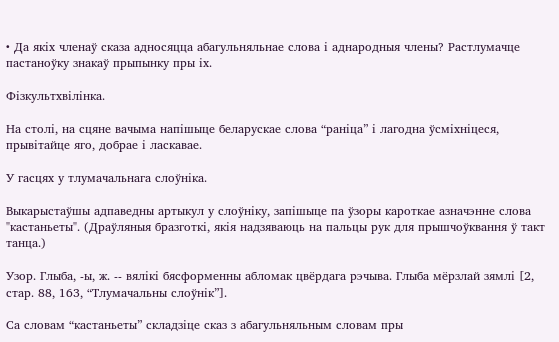• Да якіх членаў сказа адносяцца абагульняльнае слова і аднародныя члены? Растлумачце пастаноўку знакаў прыпынку пры іх.

Фізкультхвілінка.

На столі, на сцяне вачыма напішыце беларускае слова “раніца” і лагодна ўсміхніцеся, прывітайце яго, добрае і ласкавае.

У гасцях у тлумачальнага слоўніка.

Выкарыстаўшы адпаведны артыкул у слоўніку, запішыце па ўзоры кароткае азначэнне слова "кастаньеты". (Драўляныя бразготкі, якія надзяваюць на пальцы рук для прышчоўквання ў такт танца.)

Узор. Глыба, -ы, ж. -- вялікі бясформенны абломак цвёрдага рэчыва. Глыба мёрзлай зямлі [2, стар. 88, 163, “Тлумачальны слоўнік”].

Са словам “кастаньеты” складзіце сказ з абагульняльным словам пры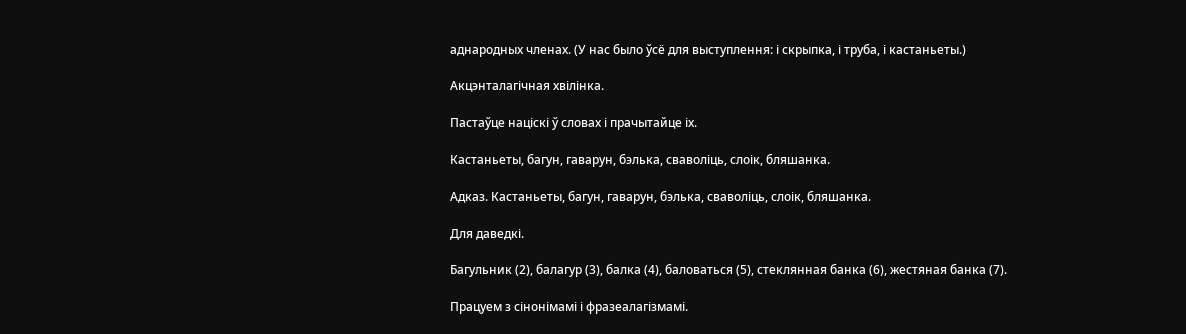аднародных членах. (У нас было ўсё для выступлення: і скрыпка, і труба, і кастаньеты.)

Акцэнталагічная хвілінка.

Пастаўце націскі ў словах і прачытайце іх.

Кастаньеты, багун, гаварун, бэлька, сваволіць, слоік, бляшанка.

Адказ. Кастаньеты, багун, гаварун, бэлька, сваволіць, слоік, бляшанка.

Для даведкі.

Багульник (2), балагур (3), балка (4), баловаться (5), стеклянная банка (6), жестяная банка (7).

Працуем з сінонімамі і фразеалагізмамі.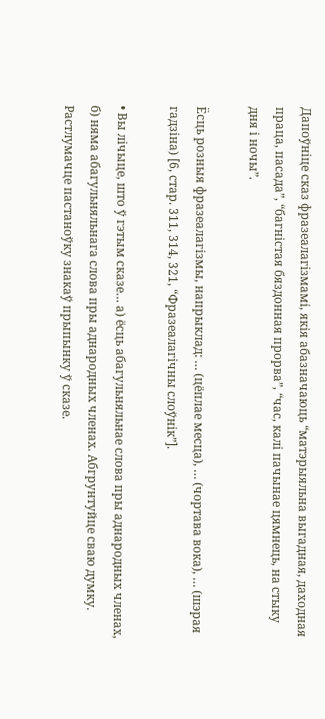Дапоўніце сказ фразеалагізмамі, якія абазначаюць “матэрыяльна выгадная, даходная праца, пасада”, “багністая бяздонная прорва”, “час, калі пачынае цямнець, на стыку дня і ночы”.

Ёсць розныя фразеалагізмы, напрыклад: … (цёплае месца), … (чортава вока), … (шэрая гадзіна) [6, стар. 311, 314, 321, “Фразеалагічны слоўнік”].

• Вы лічыце, што ў гэтым сказе… а) ёсць абагульняльнае слова пры аднародных членах, б) няма абагульняльнага слова пры аднародных членах. Абгрунтуйце сваю думку. Растлумачце пастаноўку знакаў прыпынку ў сказе.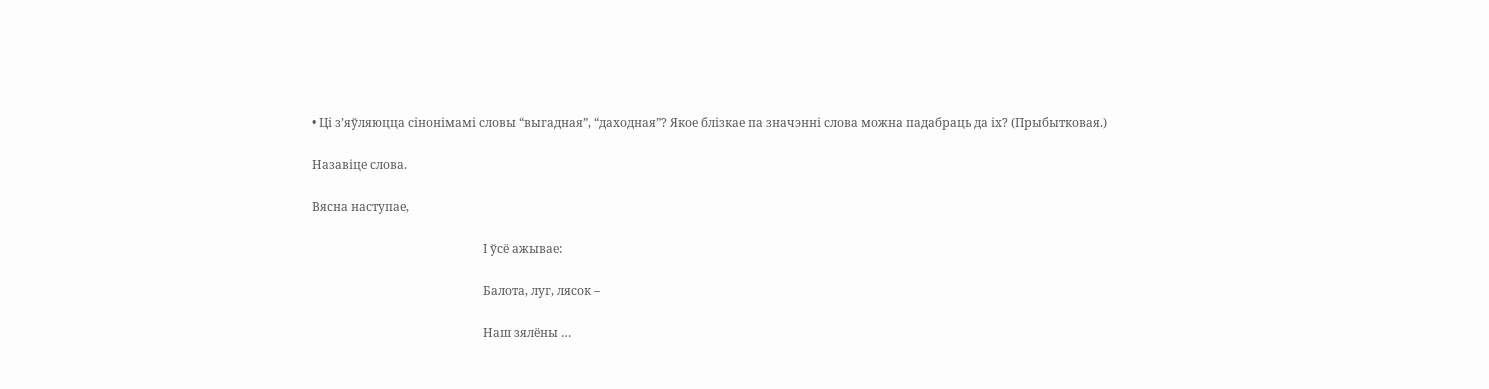• Ці з’яўляюцца сінонімамі словы “выгадная”, “даходная”? Якое блізкае па значэнні слова можна падабраць да іх? (Прыбытковая.)

Назавіце слова.

Вясна наступае,

                                                         І ўсё ажывае:

                                                         Балота, луг, лясок –

                                                         Наш зялёны …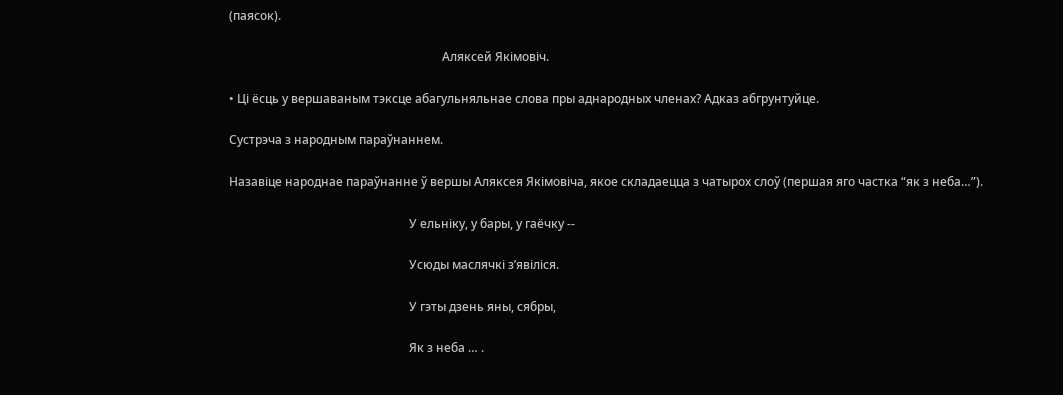(паясок).

                                                                       Аляксей Якімовіч.

• Ці ёсць у вершаваным тэксце абагульняльнае слова пры аднародных членах? Адказ абгрунтуйце.

Сустрэча з народным параўнаннем.

Назавіце народнае параўнанне ў вершы Аляксея Якімовіча, якое складаецца з чатырох слоў (першая яго частка “як з неба…”).

                                                            У ельніку, у бары, у гаёчку --

                                                            Усюды маслячкі з’явіліся.

                                                            У гэты дзень яны, сябры,

                                                            Як з неба … .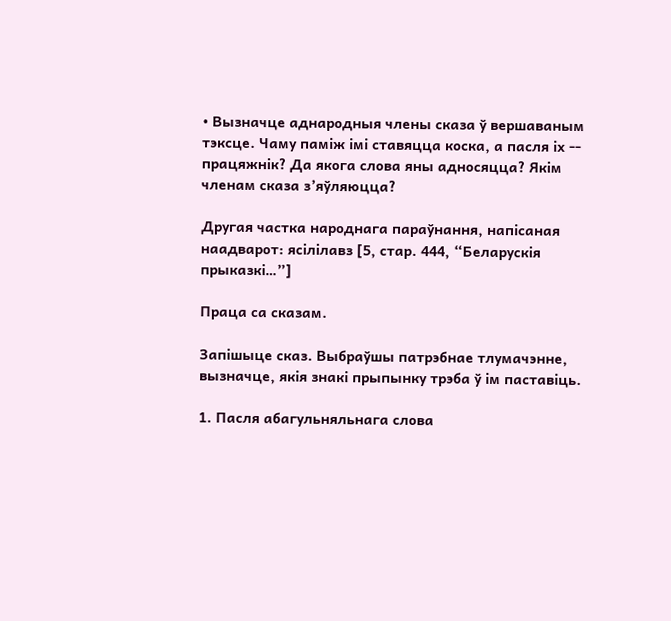• Вызначце аднародныя члены сказа ў вершаваным тэксце. Чаму паміж імі ставяцца коска, а пасля іх -- працяжнік? Да якога слова яны адносяцца? Якім членам сказа з’яўляюцца?

Другая частка народнага параўнання, напісаная наадварот: ясілілавз [5, стар. 444, “Беларускія прыказкі…”]

Праца са сказам.

Запішыце сказ. Выбраўшы патрэбнае тлумачэнне, вызначце, якія знакі прыпынку трэба ў ім паставіць.

1. Пасля абагульняльнага слова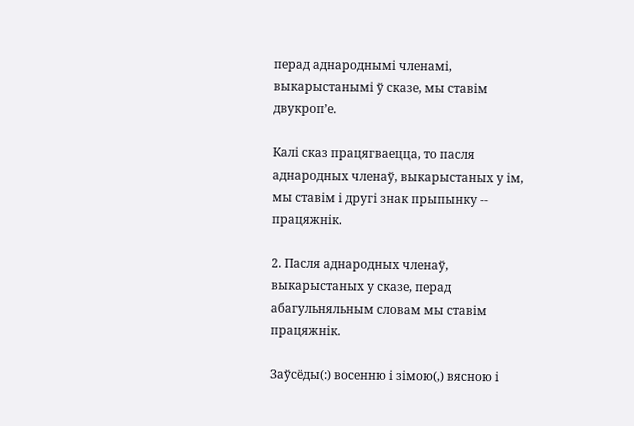перад аднароднымі членамі, выкарыстанымі ў сказе, мы ставім двукроп’е.

Калі сказ працягваецца, то пасля аднародных членаў, выкарыстаных у ім, мы ставім і другі знак прыпынку -- працяжнік.

2. Пасля аднародных членаў, выкарыстаных у сказе, перад абагульняльным словам мы ставім працяжнік.

Заўсёды(:) восенню і зімою(,) вясною і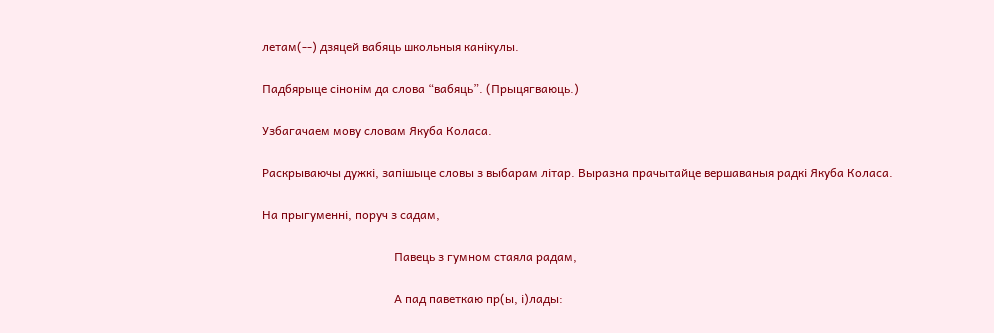летам(--) дзяцей вабяць школьныя канікулы.

Падбярыце сінонім да слова “вабяць”. (Прыцягваюць.)

Узбагачаем мову словам Якуба Коласа.

Раскрываючы дужкі, запішыце словы з выбарам літар. Выразна прачытайце вершаваныя радкі Якуба Коласа.

На прыгуменні, поруч з садам,

                                            Павець з гумном стаяла радам,

                                            А пад паветкаю пр(ы, і)лады: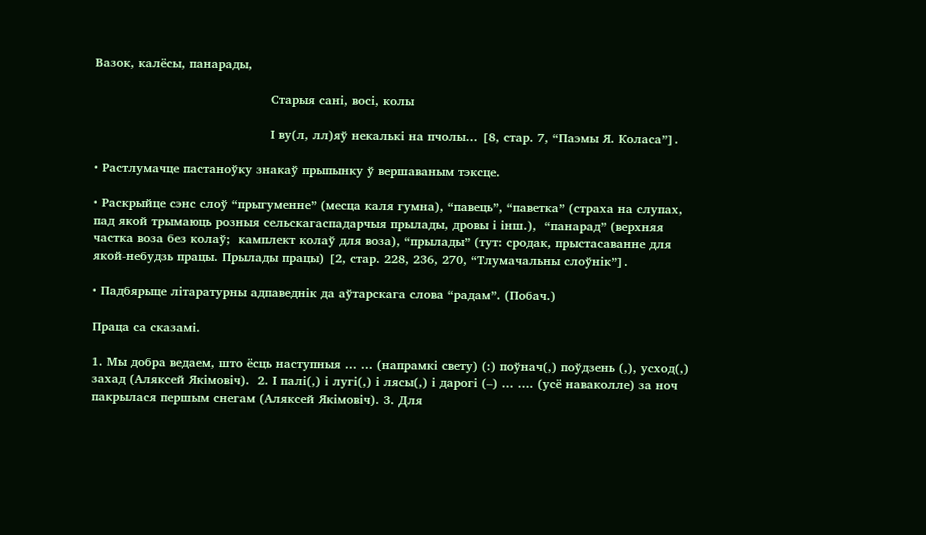Вазок, калёсы, панарады,

                                            Старыя сані, восі, колы

                                            І ву(л, лл)яў некалькі на пчолы… [8, стар. 7, “Паэмы Я. Коласа”].

• Растлумачце пастаноўку знакаў прыпынку ў вершаваным тэксце.

• Раскрыйце сэнс слоў “прыгуменне” (месца каля гумна), “павець”, “паветка” (страха на слупах, пад якой трымаюць розныя сельскагаспадарчыя прылады, дровы і інш.),  “панарад” (верхняя частка воза без колаў;  камплект колаў для воза), “прылады” (тут: сродак, прыстасаванне для якой-небудзь працы. Прылады працы) [2, стар. 228, 236, 270, “Тлумачальны слоўнік”].

• Падбярыце літаратурны адпаведнік да аўтарскага слова “радам”. (Побач.)

Праца са сказамі.

1. Мы добра ведаем, што ёсць наступныя … … (напрамкі свету) (:) поўнач(,) поўдзень (,), усход(,) захад (Аляксей Якімовіч).  2. І палі(,) і лугі(,) і лясы(,) і дарогі (–) … …. (усё наваколле) за ноч пакрылася першым снегам (Аляксей Якімовіч). 3. Для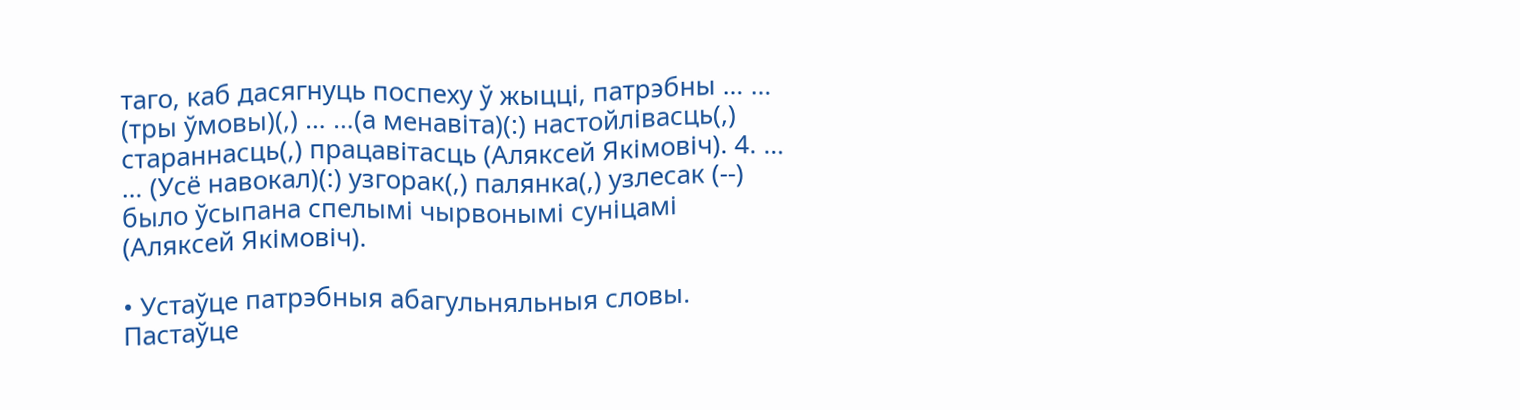таго, каб дасягнуць поспеху ў жыцці, патрэбны … … (тры ўмовы)(,) … …(а менавіта)(:) настойлівасць(,) стараннасць(,) працавітасць (Аляксей Якімовіч). 4. … … (Усё навокал)(:) узгорак(,) палянка(,) узлесак (--) было ўсыпана спелымі чырвонымі суніцамі (Аляксей Якімовіч).

• Устаўце патрэбныя абагульняльныя словы. Пастаўце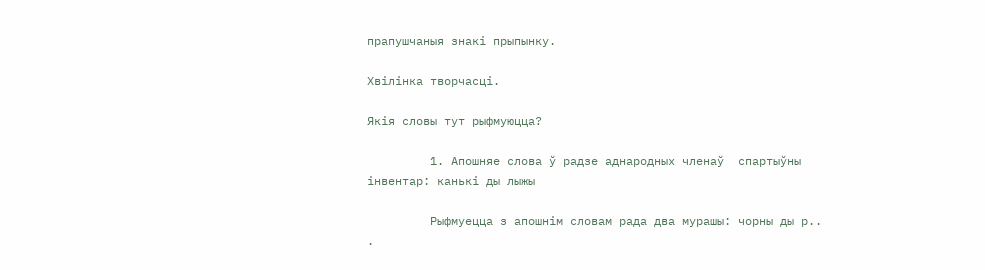прапушчаныя знакі прыпынку.

Хвілінка творчасці.

Якія словы тут рыфмуюцца?

         1. Апошняе слова ў радзе аднародных членаў  спартыўны інвентар: канькі ды лыжы

         Рыфмуецца з апошнім словам рада два мурашы: чорны ды р.. .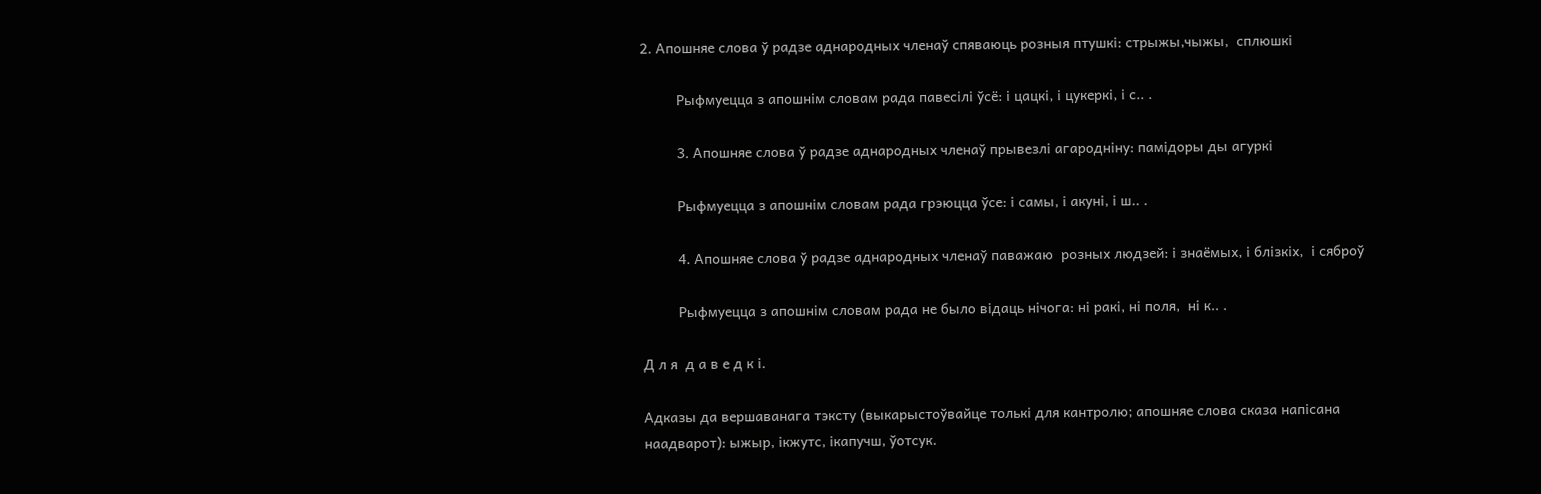2. Апошняе слова ў радзе аднародных членаў спяваюць розныя птушкі: стрыжы,чыжы,  сплюшкі

         Рыфмуецца з апошнім словам рада павесілі ўсё: і цацкі, і цукеркі, і с.. .

         3. Апошняе слова ў радзе аднародных членаў прывезлі агародніну: памідоры ды агуркі

         Рыфмуецца з апошнім словам рада грэюцца ўсе: і самы, і акуні, і ш.. .

         4. Апошняе слова ў радзе аднародных членаў паважаю  розных людзей: і знаёмых, і блізкіх,  і сяброў

         Рыфмуецца з апошнім словам рада не было відаць нічога: ні ракі, ні поля,  ні к.. .

Д л я  д а в е д к і.

Адказы да вершаванага тэксту (выкарыстоўвайце толькі для кантролю; апошняе слова сказа напісана наадварот): ыжыр, ікжутс, ікапучш, ўотсук.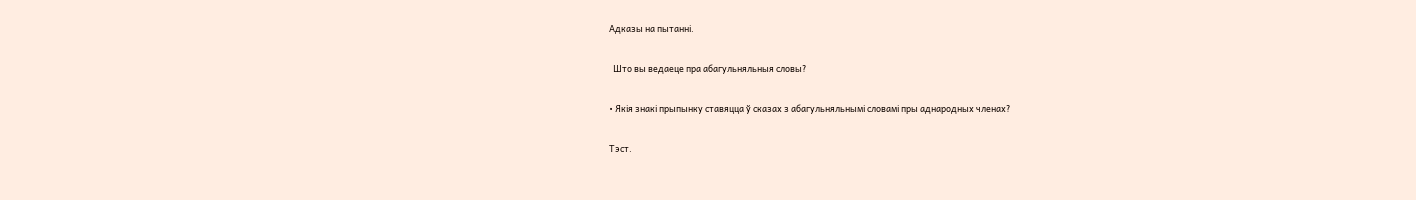Адказы на пытанні.

  Што вы ведаеце пра абагульняльныя словы?

• Якія знакі прыпынку ставяцца ў сказах з абагульняльнымі словамі пры аднародных членах?

Тэст.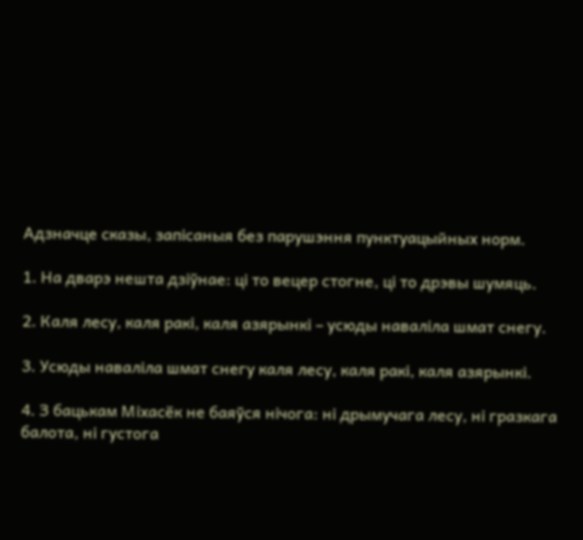Адзначце сказы, запісаныя без парушэння пунктуацыйных норм.

1. На дварэ нешта дзіўнае: ці то вецер стогне, ці то дрэвы шумяць.

2. Каля лесу, каля ракі, каля азярынкі – усюды наваліла шмат снегу.

3. Усюды наваліла шмат снегу каля лесу, каля ракі, каля азярынкі.

4. З бацькам Міхасёк не баяўся нічога: ні дрымучага лесу, ні гразкага балота, ні густога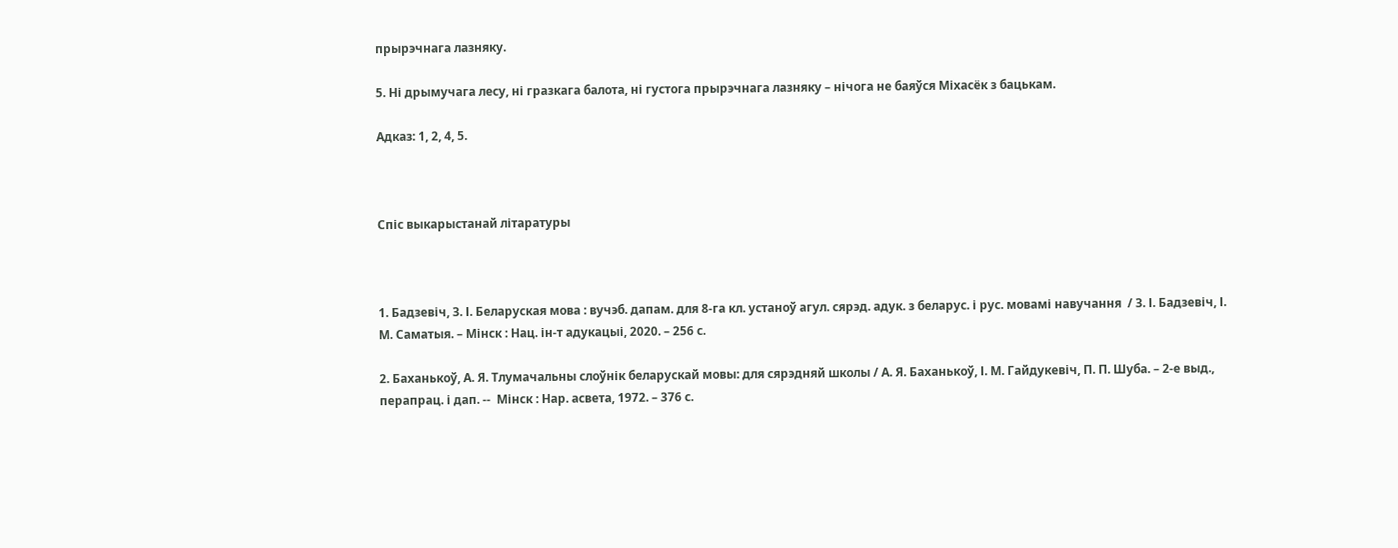прырэчнага лазняку.

5. Ні дрымучага лесу, ні гразкага балота, ні густога прырэчнага лазняку – нічога не баяўся Міхасёк з бацькам.

Адказ: 1, 2, 4, 5.



Спіс выкарыстанай літаратуры



1. Бадзевіч, З. І. Беларуская мова : вучэб. дапам. для 8-га кл. устаноў агул. сярэд. адук. з беларус. і рус. мовамі навучання  / З. І. Бадзевіч, І. М. Саматыя. – Мінск : Нац. ін-т адукацыі, 2020. – 256 с.

2. Баханькоў, А. Я. Тлумачальны слоўнік беларускай мовы: для сярэдняй школы / А. Я. Баханькоў, І. М. Гайдукевіч, П. П. Шуба. – 2-е выд., перапрац. і дап. --  Мінск : Нар. асвета, 1972. – 376 с.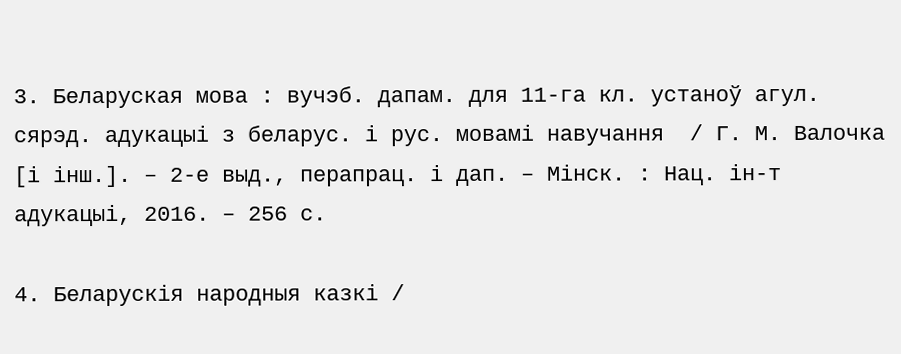3. Беларуская мова : вучэб. дапам. для 11-га кл. устаноў агул. сярэд. адукацыі з беларус. і рус. мовамі навучання  / Г. М. Валочка [і інш.]. – 2-е выд., перапрац. і дап. – Мінск. : Нац. ін-т адукацыі, 2016. – 256 с.

4. Беларускія народныя казкі /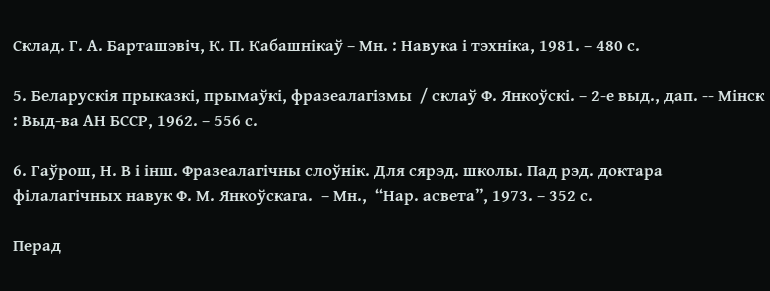Склад. Г. А. Барташэвіч, К. П. Кабашнікаў – Мн. : Навука і тэхніка, 1981. – 480 с.

5. Беларускія прыказкі, прымаўкі, фразеалагізмы  / склаў Ф. Янкоўскі. – 2-е выд., дап. -- Мінск : Выд-ва АН БССР, 1962. – 556 с.

6. Гаўрош, Н. В і інш. Фразеалагічны слоўнік. Для сярэд. школы. Пад рэд. доктара філалагічных навук Ф. М. Янкоўскага.  – Мн.,  “Нар. асвета”, 1973. – 352 с.

Перад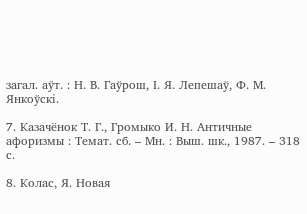загал. аўт. : Н. В. Гаўрош, І. Я. Лепешаў, Ф. М. Янкоўскі.

7. Казачёнок Т. Г., Громыко И. Н. Античные афоризмы : Темат. сб. – Мн. : Выш. шк., 1987. – 318 с.

8. Колас, Я. Новая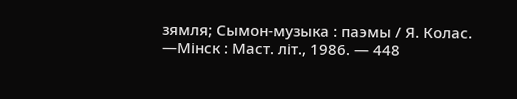зямля; Сымон-музыка : паэмы / Я. Колас. —Мінск : Маст. літ., 1986. — 448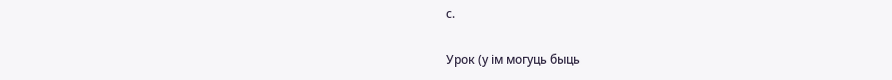с.

Урок (у ім могуць быць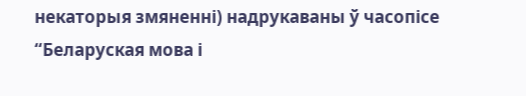некаторыя змяненні) надрукаваны ў часопісе “Беларуская мова і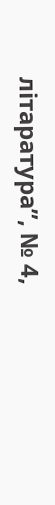літаратура”, № 4,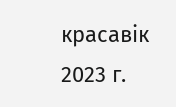красавік 2023 г.